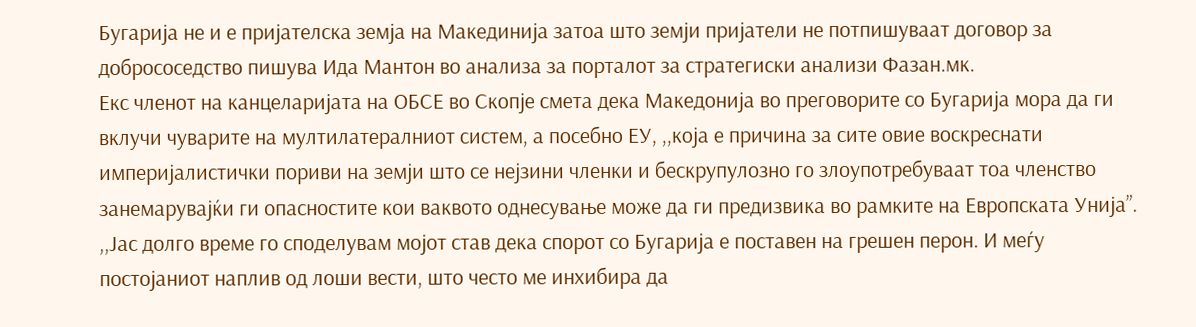Бугарија не и е пријателска земја на Макединија затоа што земји пријатели не потпишуваат договор за добрососедство пишува Ида Мантон во анализа за порталот за стратегиски анализи Фазан.мк.
Екс членот на канцеларијата на ОБСЕ во Скопје смета дека Македонија во преговорите со Бугарија мора да ги вклучи чуварите на мултилатералниот систем, а посебно ЕУ, ,,која е причина за сите овие воскреснати империјалистички пориви на земји што се нејзини членки и бескрупулозно го злоупотребуваат тоа членство занемарувајќи ги опасностите кои ваквото однесување може да ги предизвика во рамките на Европската Унија”.
,,Јас долго време го споделувам мојот став дека спорот со Бугарија е поставен на грешен перон. И меѓу постојаниот наплив од лоши вести, што често ме инхибира да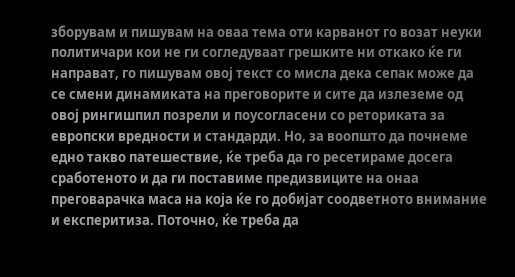зборувам и пишувам на оваа тема оти карванот го возат неуки политичари кои не ги согледуваат грешките ни откако ќе ги направат, го пишувам овој текст со мисла дека сепак може да се смени динамиката на преговорите и сите да излеземе од овој рингишпил позрели и поусогласени со реториката за eвропски вредности и стандарди. Но, за воопшто да почнеме едно такво патешествие, ќе треба да го ресетираме досега сработеното и да ги поставиме предизвиците на онаа преговарачка маса на која ќе го добијат соодветното внимание и експеритиза. Поточно, ќе треба да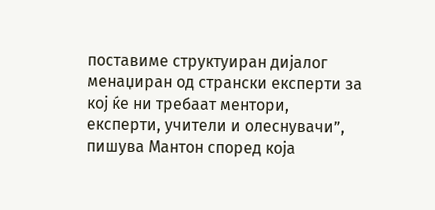поставиме структуиран дијалог менаџиран од странски експерти за кој ќе ни требаат ментори, експерти, учители и олеснувачи”, пишува Мантон според која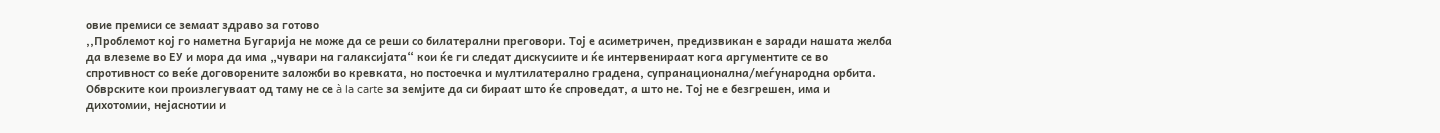овие премиси се земаат здраво за готово
,,Проблемот кој го наметна Бугарија не може да се реши со билатерални преговори. Тој е асиметричен, предизвикан е заради нашата желба да влеземе во ЕУ и мора да има „чувари на галаксијата“ кои ќе ги следат дискусиите и ќе интервенираат кога аргументите се во спротивност со веќе договорените заложби во кревката, но постоечка и мултилатерално градена, супранационална/меѓународна орбита. Обврските кои произлегуваат од таму не се à la carte за земјите да си бираат што ќе спроведат, а што не. Тој не е безгрешен, има и дихотомии, нејаснотии и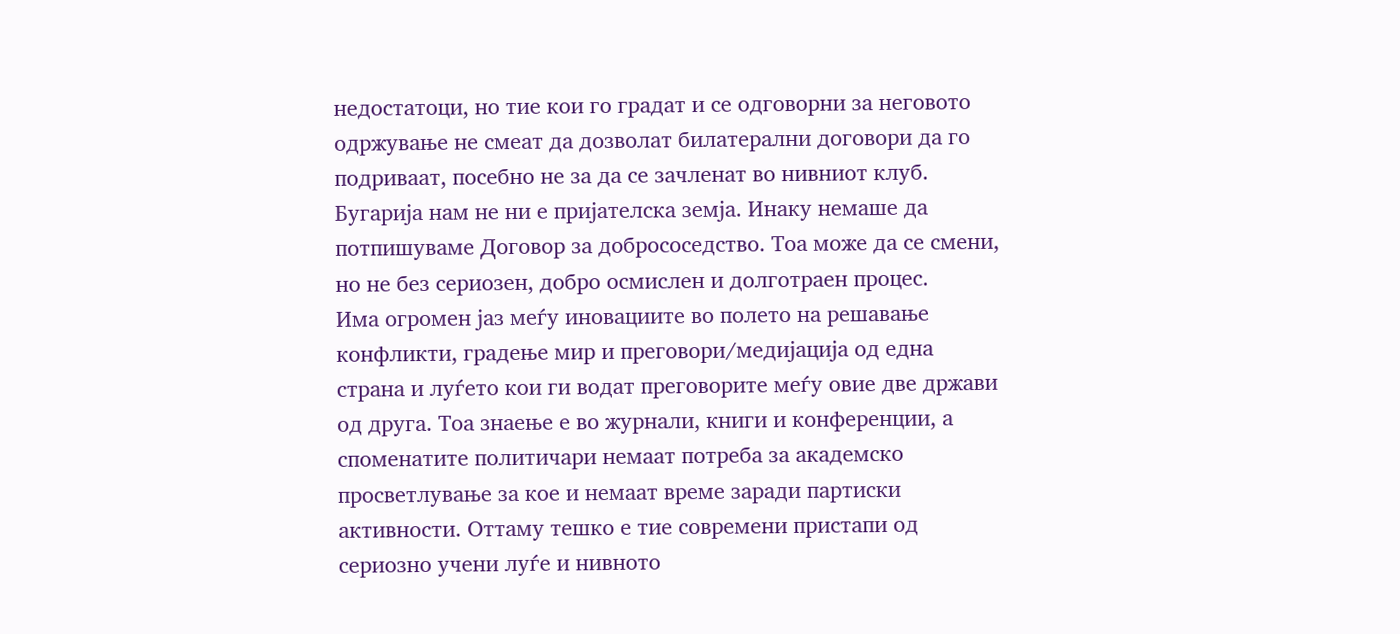недостатоци, но тие кои го градат и се одговорни за неговото одржување не смеат да дозволат билатерални договори да го подриваат, посебно не за да се зачленат во нивниот клуб.
Бугарија нам не ни е пријателска земја. Инаку немаше да потпишуваме Договор за добрососедство. Тоа може да се смени, но не без сериозен, добро осмислен и долготраен процес.
Има огромен јаз меѓу иновациите во полето на решавање конфликти, градење мир и преговори/медијација од една страна и луѓето кои ги водат преговорите меѓу овие две држави од друга. Тоа знаење е во журнали, книги и конференции, а споменатите политичари немаат потреба за академско просветлување за кое и немаат време заради партиски активности. Оттаму тешко е тие современи пристапи од сериозно учени луѓе и нивното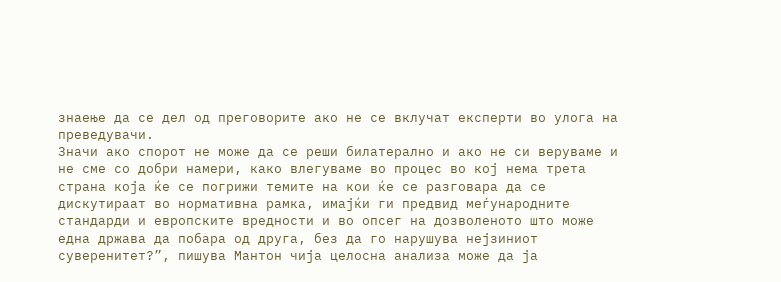знаење да се дел од преговорите ако не се вклучат експерти во улога на преведувачи.
Значи ако спорот не може да се реши билатерално и ако не си веруваме и не сме со добри намери, како влегуваме во процес во кој нема трета страна која ќе се погрижи темите на кои ќе се разговара да се дискутираат во нормативна рамка, имајќи ги предвид меѓународните стандарди и европските вредности и во опсег на дозволеното што може една држава да побара од друга, без да го нарушува нејзиниот суверенитет?”, пишува Мантон чија целосна анализа може да ја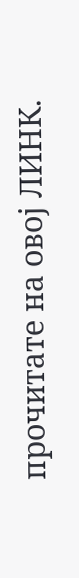прочитате на овој ЛИНК.